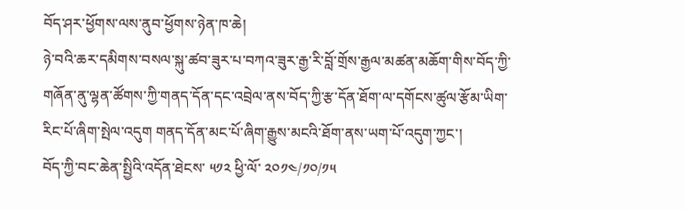བོད་ཤར་ཕྱོགས་ལས་ནུབ་ཕྱོགས་ཉེན་ཁ་ཆེ།
ཉེ་བའི་ཆར་དམིགས་བསལ་སྐུ་ཚབ་ཟུར་པ་བཀའ་ཟུར་རྒྱ་རི་བློ་གྲོས་རྒྱལ་མཚན་མཆོག་གིས་བོད་ཀྱི་གཞོན་ནུ་ལྷན་ཚོགས་ཀྱི་གནད་དོན་དང་འབྲེལ་ནས་བོད་ཀྱི་རྩ་དོན་ཐོག་ལ་དགོངས་ཚུལ་རྩོམ་ཡིག་རིང་པོ་ཞིག་སྤེལ་འདུག གནད་དོན་མང་པོ་ཞིག་རྒྱུས་མངའི་ཐོག་ནས་ཡག་པོ་འདུག་ཀྱང་།
བོད་ཀྱི་བང་ཆེན་སྤྱིའི་འདོན་ཐེངས་ ༥༡༢ ཕྱི་ལོ་ ༢༠༡༤/༡༠/༡༥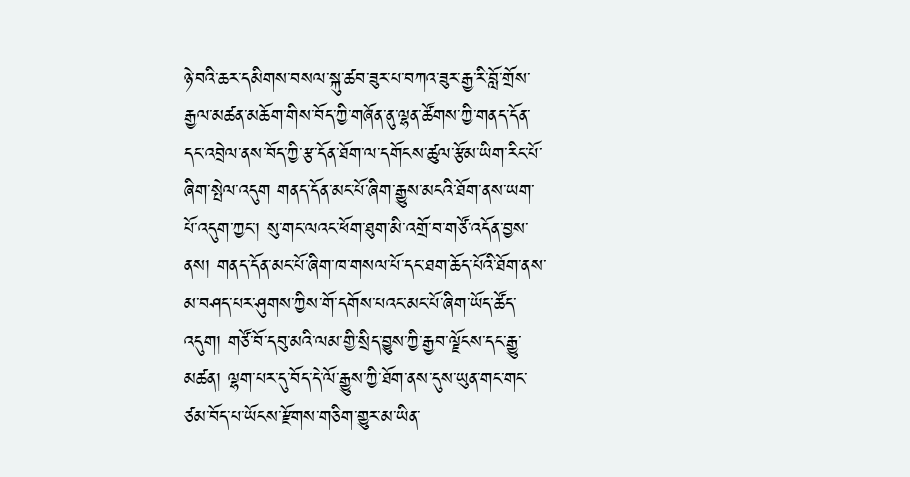ཉེ་བའི་ཆར་དམིགས་བསལ་སྐུ་ཚབ་ཟུར་པ་བཀའ་ཟུར་རྒྱ་རི་བློ་གྲོས་རྒྱལ་མཚན་མཆོག་གིས་བོད་ཀྱི་གཞོན་ནུ་ལྷན་ཚོགས་ཀྱི་གནད་དོན་དང་འབྲེལ་ནས་བོད་ཀྱི་རྩ་དོན་ཐོག་ལ་དགོངས་ཚུལ་རྩོམ་ཡིག་རིང་པོ་ཞིག་སྤེལ་འདུག གནད་དོན་མང་པོ་ཞིག་རྒྱུས་མངའི་ཐོག་ནས་ཡག་པོ་འདུག་ཀྱང་། སུ་གང་ལའང་ཕོག་ཐུག་མི་འགྲོ་བ་གཙོ་འདོན་བྱས་ནས། གནད་དོན་མང་པོ་ཞིག་ཁ་གསལ་པོ་དང་ཐག་ཆོད་པོའི་ཐོག་ནས་མ་བཤད་པར་ཤུགས་ཀྱིས་གོ་དགོས་པའང་མང་པོ་ཞིག་ཡོད་ཚོད་འདུག། གཙོ་བོ་དབུ་མའི་ལམ་གྱི་སྲིད་བྱུས་ཀྱི་རྒྱབ་ལྗོངས་དང་རྒྱུ་མཚན། ལྷག་པར་དུ་བོད་དེ་ལོ་རྒྱུས་ཀྱི་ཐོག་ནས་དུས་ཡུན་གང་གང་ཙམ་བོད་པ་ཡོངས་རྫོགས་གཅིག་གྱུར་མ་ཡིན་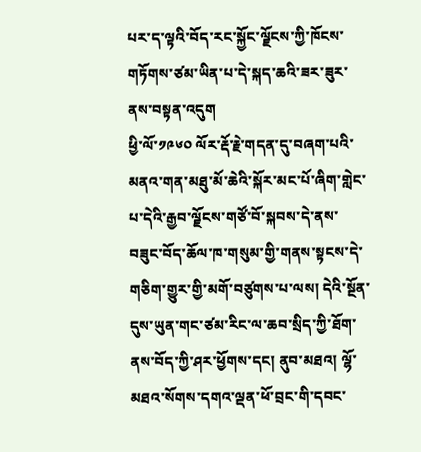པར་ད་ལྟའི་བོད་རང་སྐྱོང་ལྗོངས་ཀྱི་ཁོངས་གཏོགས་ཙམ་ཡིན་པ་དེ་སྐད་ཆའི་ཟར་ཟུར་ནས་བསྟན་འདུག
ཕྱི་ལོ་༡༩༦༠ ལོར་རྡོ་རྗེ་གདན་དུ་བཞག་པའི་མནའ་གན་མཐུ་མོ་ཆེའི་སྐོར་མང་པོ་ཞིག་གླེང་པ་དེའི་རྒྱབ་ལྗོངས་གཙོ་བོ་སྐབས་དེ་ནས་བཟུང་བོད་ཆོལ་ཁ་གསུམ་གྱི་གནས་སྟངས་དེ་གཅིག་གྱུར་གྱི་མགོ་བཙུགས་པ་ལས། དེའི་སྔོན་དུས་ཡུན་གང་ཙམ་རིང་ལ་ཆབ་སྲིད་ཀྱི་ཐོག་ནས་བོད་ཀྱི་ཤར་ཕྱོགས་དང། ནུབ་མཐའ། ལྷོ་མཐའ་སོགས་དགའ་ལྡན་ཕོ་བྲང་གི་དབང་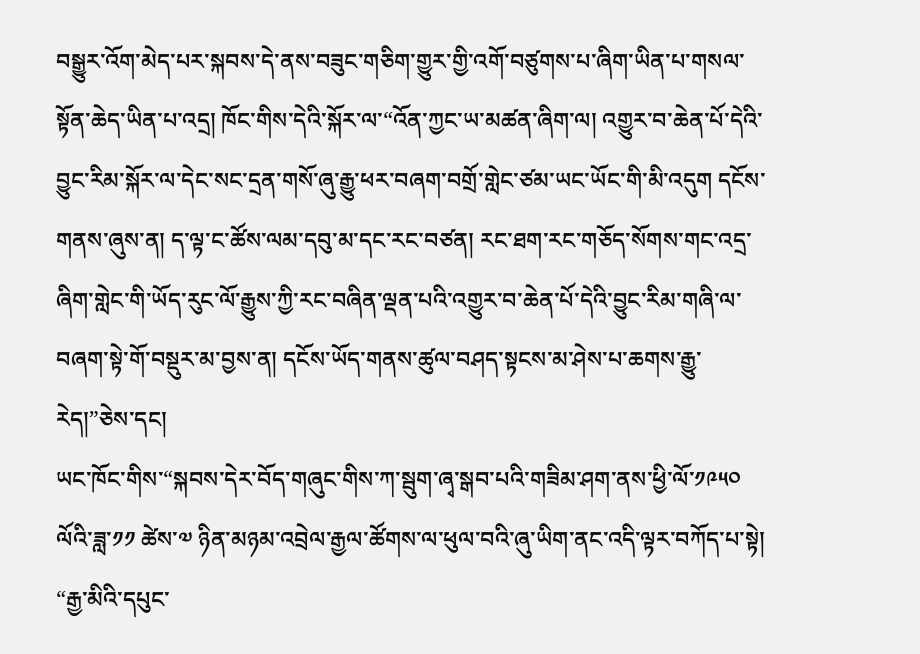བསྒྱུར་འོག་མེད་པར་སྐབས་དེ་ནས་བཟུང་གཅིག་གྱུར་གྱི་འགོ་བཙུགས་པ་ཞིག་ཡིན་པ་གསལ་སྟོན་ཆེད་ཡིན་པ་འདྲ། ཁོང་གིས་དེའི་སྐོར་ལ་“འོན་ཀྱང་ཡ་མཚན་ཞིག་ལ། འགྱུར་བ་ཆེན་པོ་དེའི་བྱུང་རིམ་སྐོར་ལ་དེང་སང་དྲན་གསོ་ཞུ་རྒྱུ་ཕར་བཞག་བགྲོ་གླེང་ཙམ་ཡང་ཡོང་གི་མི་འདུག དངོས་གནས་ཞུས་ན། ད་ལྟ་ང་ཚོས་ལམ་དབུ་མ་དང་རང་བཙན། རང་ཐག་རང་གཅོད་སོགས་གང་འདྲ་ཞིག་གླེང་གི་ཡོད་རུང་ལོ་རྒྱུས་ཀྱི་རང་བཞིན་ལྡན་པའི་འགྱུར་བ་ཆེན་པོ་དེའི་བྱུང་རིམ་གཞི་ལ་བཞག་སྟེ་གོ་བསྡུར་མ་བྱས་ན། དངོས་ཡོད་གནས་ཚུལ་བཤད་སྟངས་མ་ཤེས་པ་ཆགས་རྒྱུ་རེད།”ཅེས་དང།
ཡང་ཁོང་གིས་“སྐབས་དེར་བོད་གཞུང་གིས་ཀ་སྦུག་ཞྭ་སྒབ་པའི་གཟིམ་ཤག་ནས་ཕྱི་ལོ་༡༩༥༠ ལོའི་ཟླ་༡༡ ཚེས་༧ ཉིན་མཉམ་འབྲེལ་རྒྱལ་ཚོགས་ལ་ཕུལ་བའི་ཞུ་ཡིག་ནང་འདི་ལྟར་བཀོད་པ་སྟེ། “རྒྱ་མིའི་དཔུང་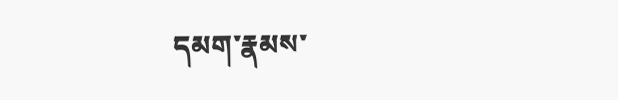དམག་རྣམས་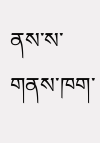ནས་ས་གནས་ཁག་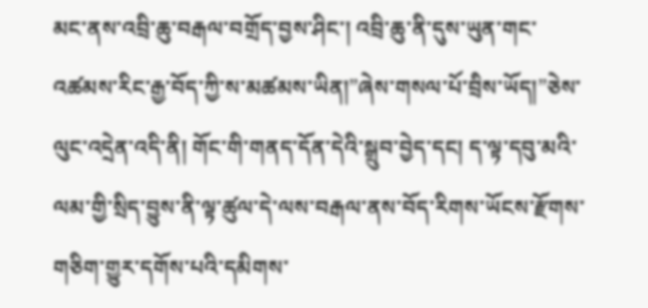མང་ནས་འབྲི་ཆུ་བརྒལ་བགྲོད་བྱས་ཤིང་། འབྲི་ཆུ་ནི་དུས་ཡུན་གང་འཚམས་རིང་རྒྱ་བོད་ཀྱི་ས་མཚམས་ཡིན།”ཞེས་གསལ་པོ་བྲིས་ཡོད།”ཅེས་ལུང་འདྲེན་འདི་ནི། གོང་གི་གནད་དོན་དེའི་སྒྲུབ་བྱེད་དང། ད་ལྟ་དབུ་མའི་ལམ་གྱི་སྲིད་བྱུས་ནི་ལྟ་ཚུལ་དེ་ལས་བརྒལ་ནས་བོད་རིགས་ཡོངས་རྫོགས་གཅིག་གྱུར་དགོས་པའི་དམིགས་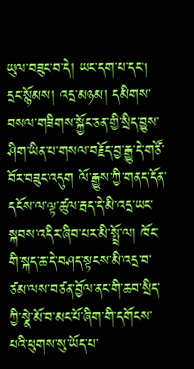ཡུལ་བཟུང་བ་དེ། ཡང་དག་པ་དང། དྲང་སྙོམས། འདྲ་མཉམ། དམིགས་བསལ་གཟིགས་སྐྱོང་ཅན་གྱི་སྲིད་བྱུས་ཤིག་ཡིན་པ་གསལ་བརྗོད་བྱ་རྒྱུ་དེ་གཙོ་བོར་བཟུང་འདུག ལོ་རྒྱུས་ཀྱི་གནད་དོན་དངོས་ལ་ལྟ་ཚུལ་རྦད་དེ་མི་འདྲ་ཡང་སྐབས་འདིར་ཞིབ་པར་མི་སྤྲོ་ལ། ཁོང་གི་སྐད་ཆ་དེ་བཤད་སྟངས་མི་འདྲ་བ་ཙམ་ལས་བཙན་བྱོལ་ནང་གི་ཆབ་སྲིད་ཀྱི་སྣེ་མོ་བ་མང་པོ་ཞིག་གི་དགོངས་པའི་ཕུགས་སུ་ཡོད་པ་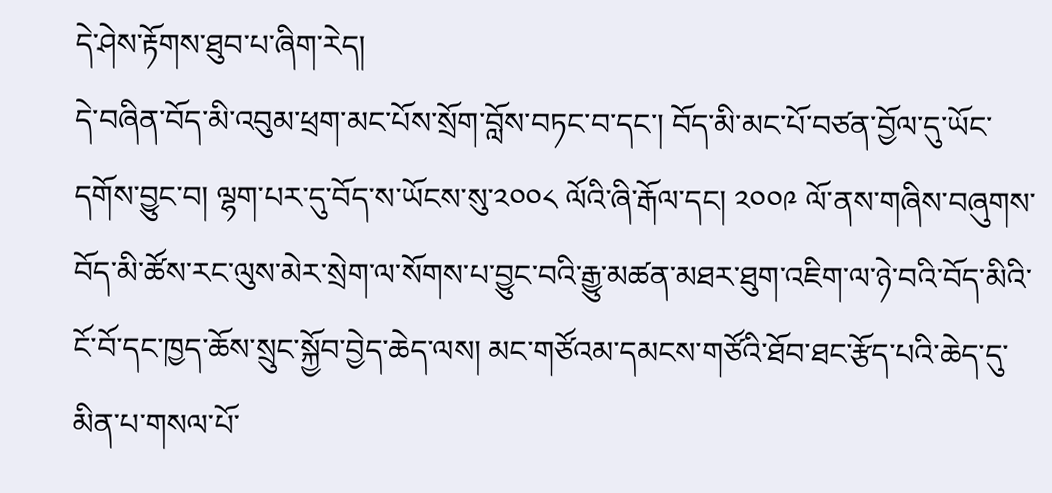དེ་ཤེས་རྟོགས་ཐུབ་པ་ཞིག་རེད།
དེ་བཞིན་བོད་མི་འབུམ་ཕྲག་མང་པོས་སྲོག་བློས་བཏང་བ་དང་། བོད་མི་མང་པོ་བཙན་བྱོལ་དུ་ཡོང་དགོས་བྱུང་བ། ལྷག་པར་དུ་བོད་ས་ཡོངས་སུ་༢༠༠༨ ལོའི་ཞི་རྒོལ་དང། ༢༠༠༩ ལོ་ནས་གཞིས་བཞུགས་བོད་མི་ཚོས་རང་ལུས་མེར་སྲེག་ལ་སོགས་པ་བྱུང་བའི་རྒྱུ་མཚན་མཐར་ཐུག་འཇིག་ལ་ཉེ་བའི་བོད་མིའི་ངོ་བོ་དང་ཁྱད་ཆོས་སྲུང་སྐྱོབ་བྱེད་ཆེད་ལས། མང་གཙོའམ་དམངས་གཙོའི་ཐོབ་ཐང་རྩོད་པའི་ཆེད་དུ་མིན་པ་གསལ་པོ་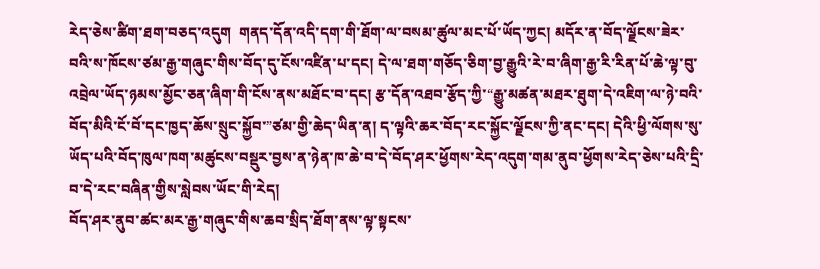རེད་ཅེས་ཚིག་ཐག་བཅད་འདུག  གནད་དོན་འདི་དག་གི་ཐོག་ལ་བསམ་ཚུལ་མང་པོ་ཡོད་ཀྱང། མདོར་ན་བོད་ལྗོངས་ཟེར་བའི་ས་ཁོངས་ཙམ་རྒྱ་གཞུང་གིས་བོད་དུ་ངོས་འཛིན་པ་དང། དེ་ལ་ཐག་གཅོད་ཅིག་བྱ་རྒྱུའི་རེ་བ་ཞིག་རྒྱ་རི་རིན་པོ་ཆེ་ལྟ་བུ་འབྲེལ་ཡོད་ཉམས་མྱོང་ཅན་ཞིག་གི་ངོས་ནས་མཐོང་བ་དང། རྩ་དོན་འཐབ་རྩོད་ཀྱི་“རྒྱུ་མཚན་མཐར་ཐུག་དེ་འཇིག་ལ་ཉེ་བའི་བོད་མིའི་ངོ་བོ་དང་ཁྱད་ཆོས་སྲུང་སྐྱོབ་”ཙམ་གྱི་ཆེད་ཡིན་ན། ད་ལྟའི་ཆར་བོད་རང་སྐྱོང་ལྗོངས་ཀྱི་ནང་དང། དེའི་ཕྱི་ལོགས་སུ་ཡོད་པའི་བོད་ཁུལ་ཁག་མཚུངས་བསྡུར་བྱས་ན་ཉེན་ཁ་ཆེ་བ་དེ་བོད་ཤར་ཕྱོགས་རེད་འདུག་གམ་ནུབ་ཕྱོགས་རེད་ཅེས་པའི་དྲི་བ་དེ་རང་བཞིན་གྱིས་སླེབས་ཡོང་གི་རེད།
བོད་ཤར་ནུབ་ཚང་མར་རྒྱ་གཞུང་གིས་ཆབ་སྲིད་ཐོག་ནས་ལྟ་སྟངས་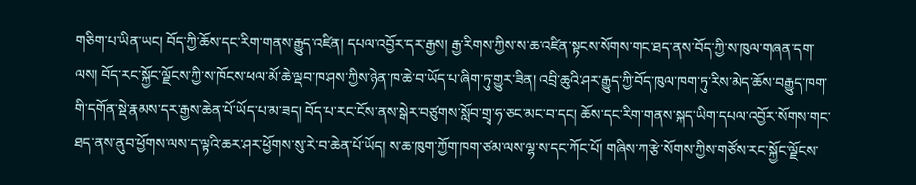གཅིག་པ་ཡིན་ཡང། བོད་ཀྱི་ཆོས་དང་རིག་གནས་རྒྱུད་འཛིན། དཔལ་འབྱོར་དར་རྒྱས། རྒྱ་རིགས་ཀྱིས་ས་ཆ་འཛིན་སྟངས་སོགས་གང་ཐད་ནས་བོད་ཀྱི་ས་ཁུལ་གཞན་དག་ལས། བོད་རང་སྐྱོང་ལྗོངས་ཀྱི་ས་ཁོངས་ཕལ་མོ་ཆེ་ལྡབ་ཁ་ཤས་ཀྱིས་ཉེན་ཁ་ཆེ་བ་ཡོད་པ་ཞིག་ཏུ་གྱུར་ཟིན། འབྲི་ཆུའི་ཤར་རྒྱུད་ཀྱི་བོད་ཁུལ་ཁག་ཏུ་རིས་མེད་ཆོས་བརྒྱུད་ཁག་གི་དགོན་སྡེ་རྣམས་དར་རྒྱས་ཆེན་པོ་ཡོད་པ་མ་ཟད། བོད་པ་རང་ངོས་ནས་སྒེར་བཙུགས་སློབ་གྲྭ་ཧ་ཅང་མང་བ་དང། ཆོས་དང་རིག་གནས་སྐད་ཡིག་དཔལ་འབྱོར་སོགས་གང་ཐད་ནས་ནུབ་ཕྱོགས་ལས་ད་ལྟའི་ཆར་ཤར་ཕྱོགས་སུ་རེ་བ་ཆེན་པོ་ཡོད། ས་ཆ་ཁུག་ཀྱོག་ཁག་ཙམ་ལས་ལྷ་ས་དང་ཀོང་པོ། གཞིས་ཀ་རྩེ་སོགས་ཀྱིས་གཙོས་རང་སྐྱོང་ལྗོངས་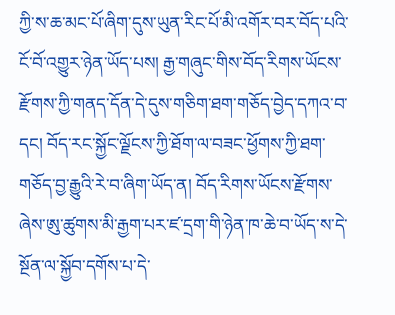ཀྱི་ས་ཆ་མང་པོ་ཞིག་དུས་ཡུན་རིང་པོ་མི་འགོར་བར་བོད་པའི་ངོ་བོ་འགྱུར་ཉེན་ཡོད་པས། རྒྱ་གཞུང་གིས་བོད་རིགས་ཡོངས་རྫོགས་ཀྱི་གནད་དོན་དེ་དུས་གཅིག་ཐག་གཅོད་བྱེད་དཀའ་བ་དང། བོད་རང་སྐྱོང་ལྗོངས་ཀྱི་ཐོག་ལ་བཟང་ཕྱོགས་ཀྱི་ཐག་གཅོད་བྱ་རྒྱུའི་རེ་བ་ཞིག་ཡོད་ན། བོད་རིགས་ཡོངས་རྫོགས་ཞེས་ཨུ་ཚུགས་མི་རྒྱག་པར་ཛ་དྲག་གི་ཉེན་ཁ་ཆེ་བ་ཡོད་ས་དེ་སྔོན་ལ་སྐྱོབ་དགོས་པ་དེ་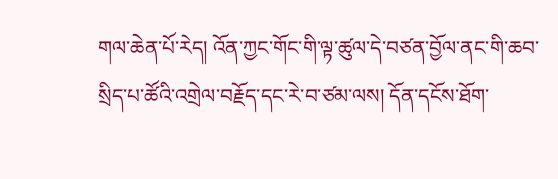གལ་ཆེན་པོ་རེད། འོན་ཀྱང་གོང་གི་ལྟ་ཚུལ་དེ་བཙན་བྱོལ་ནང་གི་ཆབ་སྲིད་པ་ཚོའི་འགྲེལ་བརྗོད་དང་རེ་བ་ཙམ་ལས། དོན་དངོས་ཐོག་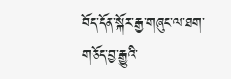བོད་དོན་སྐོར་རྒྱ་གཞུང་ལ་ཐག་གཅོད་བྱ་རྒྱུའི་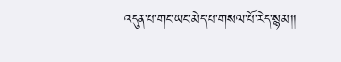འདུན་པ་གང་ཡང་མེད་པ་གསལ་པོ་རེད་སྙམ།།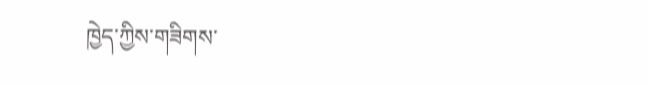ཁྱེད་ཀྱིས་གཟིགས་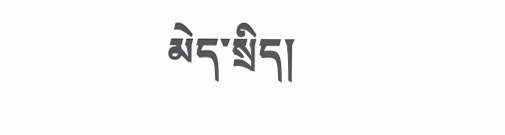མེད་སྲིད།